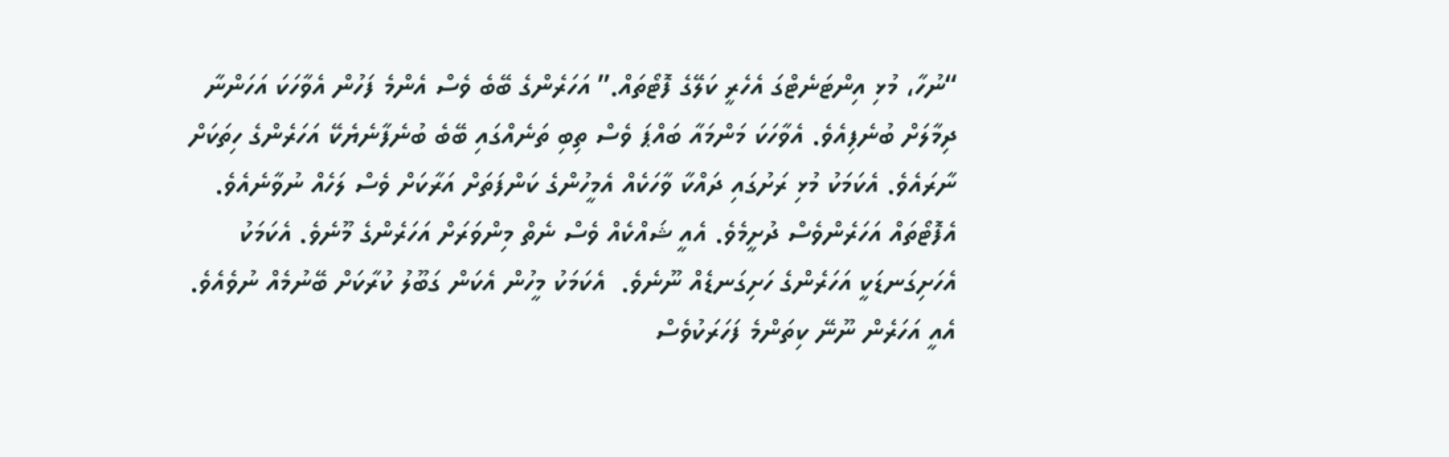“ނުހާ، މުޅި އިންޓަނެޓްގަ އެހެރީ ކަލޭގެ ފޮޓޯތައް.” އަހަރެންގެ ބޭބެ ވެސް އެންމެ ފަހުން އެވާހަކަ އަހަންނާ ދިމާލަށް ބުނެފިއެވެ. އެވާހަކަ މަންމައާ ބައްޕަ ވެސް ތިބި ތަނެއްގައި ބޭބެ ބުނެފާނެޔެކޭ އަހަރެންގެ ހިތަކަށް ނާރައެވެ. އެކަމަކު މުޅި ރަށުގައި ދައްކާ ވާހަކެއް އެމީހުންގެ ކަންފަތަށް އަރާކަށް ވެސް ލަހެއް ނުވާނެއެވެ.
އެފޮޓޯތައް އަހަރެންވެސް ދުށީމެވެ. އެއީ ޝައްކެއް ވެސް ނެތް މިންވަރަށް އަހަރެންގެ މޫނެވެ. އެކަމަކު އެހަށިގަނޑަކީ އަހަރެންގެ ހަށިގަނޑެއް ނޫނެވެ.  އެކަމަކު މީހުން އެކަން ގަބޫލު ކުރާކަށް ބޭނުމެއް ނުވެއެވެ.    އެއީ އަހަރެން ނޫނޭ ކިތަންމެ ފަހަރަކުވެސް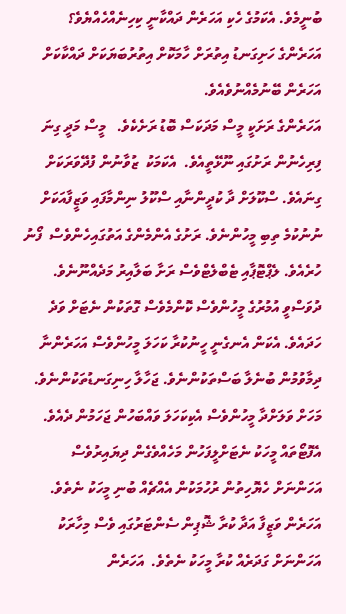ބުނީމެވެ. އެކަމުގެ ހެކި އަހަރެން ދައްކާނީ ކިހިނެއްހެއްޔެވެ؟    އަހަރެންގެ ހަށިގަނޑު އިތުރަށް ހާމަކޮށް އިތުރުބަޔަކަށް ދައްކާކަށް އަހަރެން ބޭނުމެއްނުވެއެވެ.
އަހަރެންގެ ރަށަކީ މީސް މަދަކަސް ބޮޑު ރަށެކެވެ.   މީސް މަދީ ގިނަ ފިރިހެނުން ރަށުގައި ނޫޅޭތީއެވެ.  އެކަމަކު  ޒުވާނުން ފުދޭވަރަކަށް ގިނައެވެ. ސްކޫލަށް ދާ ކުދީންނާއި ސްކޫލު ނިންމާފައި ވަޒީފާއަކަށް ނުނުކުމެ ތިބި މީހުންނެވެ. ރަށުގެ އެންމެންގެ އަތުގައިހެންވެސް  ފޯނު ހުރެއެވެ. ލެޕްޓޮޕާއި ޓެބްލެޓްވެސް ރަށާ ބަލާއިރު މަދެއްނޫނެވެ. ދުވަސްވީ އުމުރުގެ މީހުންވެސް ކޮންމެވެސް ގޮތަކުން ނެޓަށް ވަދެ ހަދައެވެ. އެކަން އެނގެނީ ހީނުކުރާ ކަހަލަ މީހުންވެސް އަހަރެންނާ ދިމާވުމުން ބުނެލާ ބަސްތަކުންނެވެ. ޖަހާލާ ހިނިގަނޑުތަކުންނެވެ.  މަހަށް ވަލަށްދާ މީހުންވެސް އެކިކަހަލަ ވައްބަހުން ޖަހަމުން ދެއެވެ.
އެފޮޓޯތައް މީހަކު ނެޓަށްލީފަހުން މަހެއްވެގެން ދިޔައިރުވެސް އަހަންނަށް ހެޔޮހިތުން ރުހުމަކުން އެއްޗެއް ބުނި މީހަކު ނެތެވެ. އަހަރެން ވަޒީފާ އަދާ ކުރާ ޝޮޕިން ސެންޓަރުގައި ވެސް މިހާރަކު އަހަންނަށް ގަދަރެއް ކުރާ މީހަކު ނެތެވެ.  އަހަރެން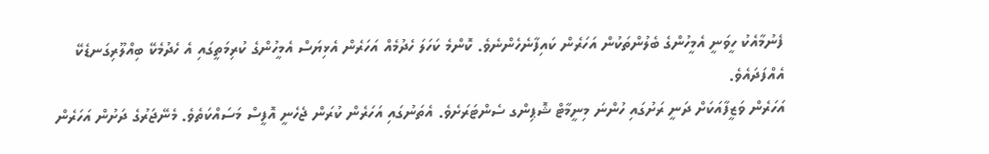ފެނުމާއެކު ހީވަނީ އެމީހުންގެ ބެލުންތަކުން އަހަރެން ކައިފާނެހެންނެވެ. ކޮންމެ ކަހަލަ ހެދުމެއް އަހަރެން އެޅިޔަސް އެމީހުންގެ ކުރިމަތީގައި އެ ހެދުމެކޭ ބިއްލޫރިގަނޑެކޭ އެއްފަދައެވެ.
އަހަރެން ވަޒީފާއަކަށް ދަނީ ރަށުގައި ހުންނަ މިނީމާޓް ޝޮޕިންގ ސެންޓަރަށެވެ. އެތަނުގައި އަހަރެން ކުރަން ޖެހެނީ އޮފީސް މަސައްކަތެވެ. މެނޭޖަރުގެ ދަށުން އަހަރެން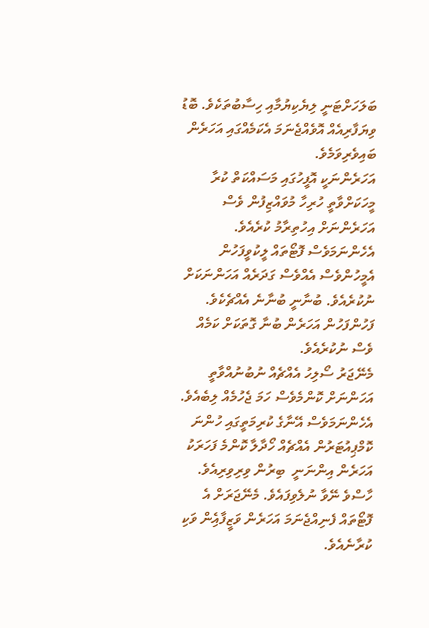ބަލަހަށްޓަނީ ލިޔެކިޔުމާއި ހިސާބުތަކެވެ. ބޮޑު ވިޔަފާރިއެއް އޮވެއްޖެނަމަ އެކަމެއްގައި އަހަރެން ބައިވެރިވަމެވެ.
އަހަރެންނަކީ އޮފީހުގައި މަސައްކަތް ކުރާ މީހަކަށްވާތީ ހުރިހާ މުވައްޒިފުން ވެސް އަހަރެންނަށް އިހުތިރާމު ކުރެއެވެ. އެހެންނަމަވެސް ފޮޓޯތައް ލީކުވީފަހުން އެމީހުންވެސް އެއްވެސް ގަދަރެއް އަހަންނަކަށް ނުކުރެއެވެ. ބުނާނީ ބުނާނެ އެއްޗެކެވެ. ފަހުންފަހުން އަހަރެން ބުނާ ގޮތަކަށް ކަމެއް ވެސް ނުކުރެއެވެ.
މެނޭޖަރު ސޯލިހު އެއްޗެއް ނުބުނުއްވާތީ އަހަންނަށް ކޮންމެވެސް ހަމަ ޖެހުމެއް ލިބެއެވެ. އެހެންނަމަވެސް އޭނާގެ ކުރިމަތީގައި ހުންނަ ކޮމްޕިއުޓަރުން އެއްޗެއް ހޯދާލާ ކޮންމެ ފަހަރަކު އަހަރެން އިންނަނީ  ބިރުން ވިރިވިރިއެވެ. ހާސްވެ ނޭވާ ނުލެވިފައެވެ. މެނޭޖަރަށް އެ ފޮޓޯތައް ފެނިއްޖެނަމަ އަހަރެން ވަޒީފާއެިން ވަކި ކުރާނެއެވެ.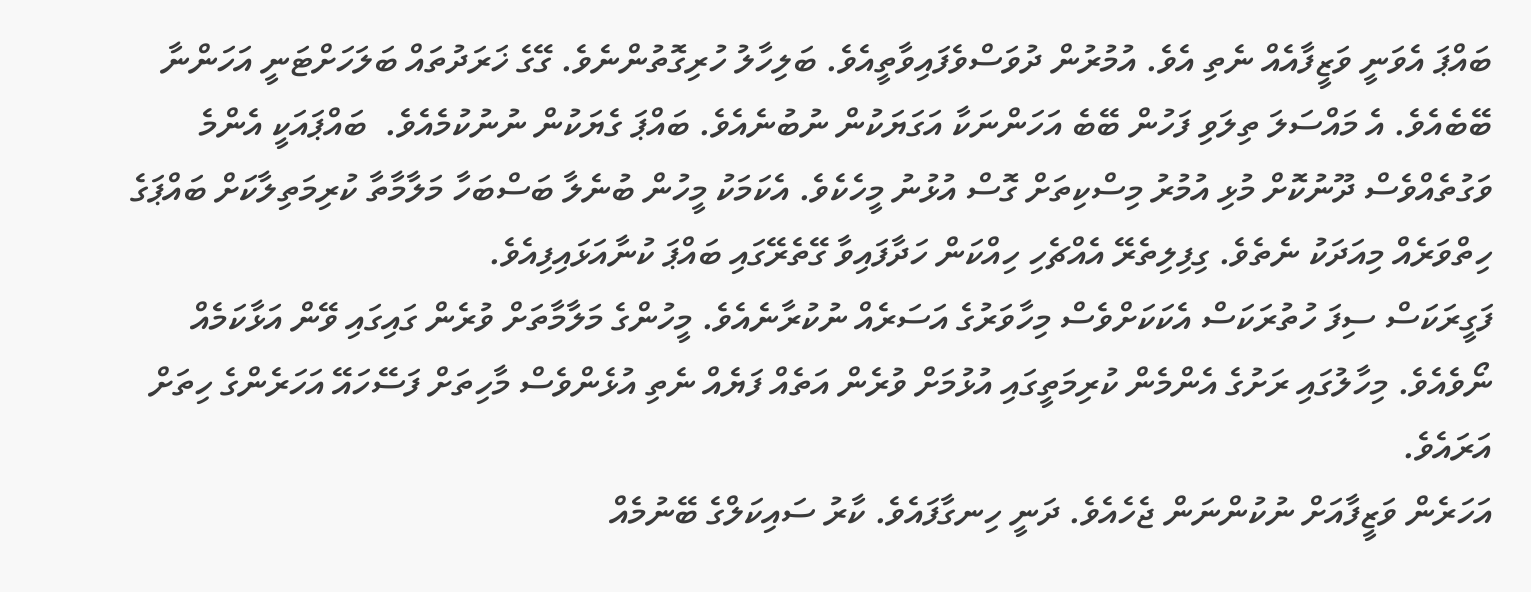ބައްޕަ އެވަނީ ވަޒީފާއެއް ނެތި އެވެ. އުމުރުން ދުވަސްވެފައިވާތީއެވެ. ބަލިހާލު ހުރިގޮތުންނެވެ. ގޭގެ ޚަރަދުތައް ބަލަހަށްޓަނީ އަހަންނާ ބޭބެއެވެ. އެ މައްސަލަ ތިލަވި ފަހުން ބޭބެ އަހަންނަކާ އަގަޔަކުން ނުބުނެއެވެ. ބައްޕަ ގެޔަކުން ނުނުކުމެއެވެ.  ބައްޕައަކީ އެންމެ ވަގުތެއްވެސް ދޫނުކޮށް މުޅި އުމުރު މިސްކިތަށް ގޮސް އުޅުނު މީހެކެވެ. އެކަމަކު މީހުން ބުނެލާ ބަސްބަހާ މަލާމާތާ ކުރިމަތިލާކަށް ބައްޕަގެ ހިތްވަރެއް މިއަދަކު ނެތެވެ. ގިފިލިތެރޭ އެއްޗެހި ހިއްކަން ހަދާފައިވާ ގޭތެރޭގައި ބައްޕަ ކުނާއަޅައިފިއެވެ.
ފަގީރަކަސް ސިފަ ހުތުރަކަސް އެކަކަށްވެސް މިހާވަރުގެ އަސަރެއް ނުކުރާނެއެވެ. މީހުންގެ މަލާމާތަށް ވުރެން ގައިގައި ވޭން އަޅާކަމެއް ނޯވެއެވެ. މިހާލުގައި ރަށުގެ އެންމެން ކުރިމަތީގައި އުޅުމަށް ވުރެން އަތެއް ފަޔެއް ނެތި އުޅެންވެސް މާހިތަށް ފަސޭހައޭ އަހަރެންގެ ހިތަށް އަރައެވެ.
އަހަރެން ވަޒީފާއަށް ނުކުންނަން ޖެހެއެވެ. ދަނީ ހިނގާފައެވެ. ކާރު ސައިކަލްގެ ބޭނުމެއް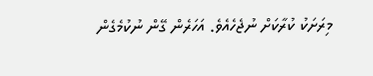މިރަށަކު ކުރާކަށް ނުޖެހެއެވެ. އަހަރެން ގޭން ނުކުމެގެން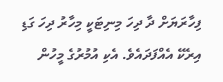ފިހާރަޔަށް ދާ ދިހަ މިނިޓަކީ މިހާރު ދިހަ ގަޑި އިރެކޭ އެއްފަދައެވެ. އެކި އުމުރުގެ މީހުން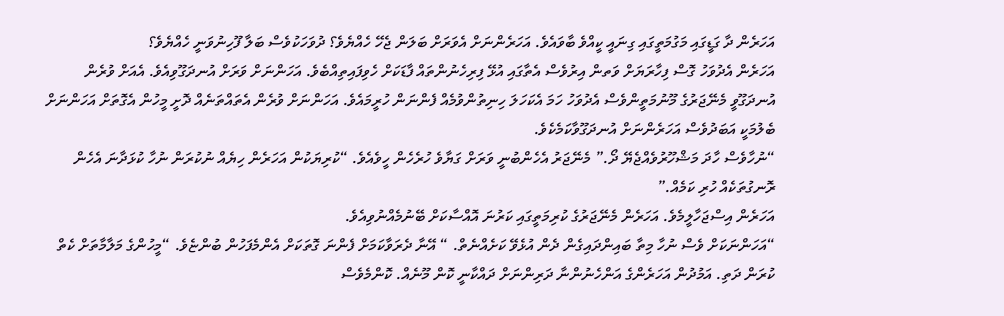އަހަރެން ދާ ގަޑީގައި މަގުމަތީގައި ގިނައީ ކީއްވެ ބާވައެވެ. އަހަރެންނަށް އެވަރަށް ބަލަން ޖެހޭ ހެއްޔެވެ؟ ދުވަހަކުވެސް ބަލާ ފޫހިނުވަނީ ހެއްޔެވެ؟
އަހަރެން އެދުވަހު ގޮސް ފިހާރަޔަށް ވަތން އިރުވެސް އެތާގައި އުޅޭ ފިރިހެނުންތައް ފާޑަކަށް ހެވިފައިތިއްބެވެ. އަހަންނަށް ވަރަށް އުނދަގޫވިއެވެ. އެއަށް ވުރެން އުނދަގޫވީ މެނޭޖަރުގެ މޫނުމަތީންވެސް އެދުވަހު ހަމަ އެކަހަލަ ހިނިތުންވުމެއް ފެންނަން ހުރީމައެވެ. އަހަންނަށް ވުރެން އެތައްތަނެއް ދޮށީ މީހުން އެގޮތަށް އަހަންނަށް ބެލުމަކީ އަބަދުވެސް އަހަރެންނަށް އުނދަގޫވާކަމެކެވެ.
“ނުހާވެސް ހާދަ މަޝްހޫރުވެއްޖެޔޭ ދޯ.” މެނޭޖަރު އެހެންބުނީ ވަރަށް ގަޔާވެ ހުރެހެން ހީވެއެވެ. “ކުރިޔަކުން އަހަރެން ހިޔެއް ނުކުރަން ނުހާ ކުޅަދާނަ އެހެން ރޮނގުތަކެއް ހުރި ކަމެއް.”
އަހަރެން އިސްޖަހާލީމެވެ. އަހަރެން މެނޭޖަރުގެ ކުރިމަތީގައި ކަރުނަ އޮއްސާކަށް ބޭނުމެއްނުވިއެވެ.
“އަހަންނަކަށް ވެސް ނުހާ މިތާ ބައިންދައިގެން ދެން އުޅެވޭ ކަށެއްނެތް. “ އޭނާ ދެރަވާކަމަށް ފެންނަ ގޮތަކަށް އެންމެފަހުން ބުންޏެވެ. “މީހުންގެ މަލާމާތަށް ކެތް ކުރަން ދަތި. އަމުދުން އަހަރެންގެ އަންހެނުންނާ ދަރިންނަށް ދައްކާނީ ކޮން މޫނެއް. ކޮންމެވެސް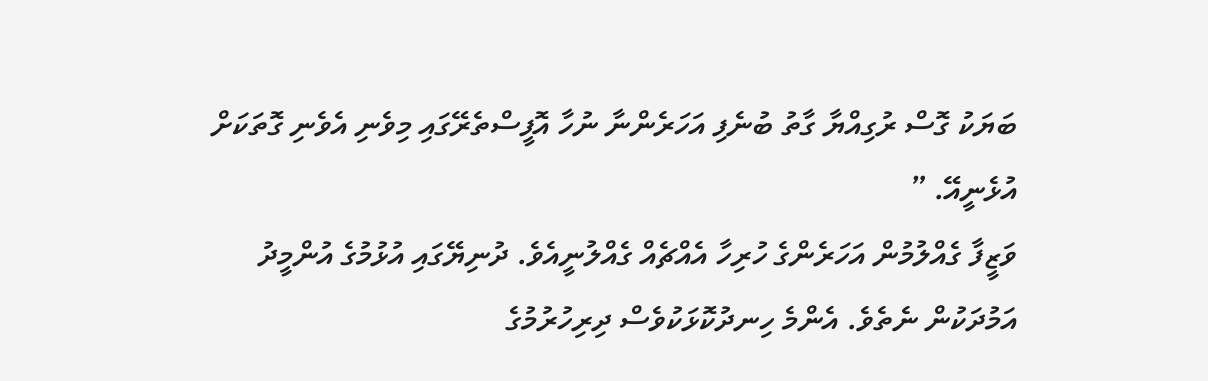ބަޔަކު ގޮސް ރުގިއްޔާ ގާތު ބުނެފި އަހަރެންނާ ނުހާ އޮފީސްތެރޭގައި މިވެނި އެވެނި ގޮތަކަށް އުޅެނީއޭ. ”
ވަޒީފާ ގެއްލުމުން އަހަރެންގެ ހުރިހާ އެއްޗެއް ގެއްލުނީއެވެ. ދުނިޔޭގައި އުޅުމުގެ އުންމީދު އަމުދަކުން ނެތެވެ. އެންމެ ހިނދުކޮޅަކުވެސް ދިރިހުރުމުގެ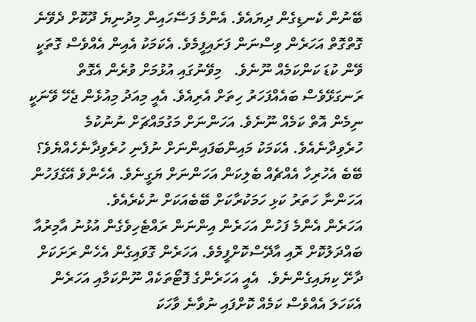ބޭނުން ކެނޑިގެން ދިޔައެވެ. އެންމެ ފަސޭހައިން މިދުނިޔެ ދޫކޮށް ދެވޭނެ ގޮތްގޮތް އަހަރެން ވިސްނަން ފަށައިފީމެވެ. އެކަމަކު އެއިން އެއްވެސް ގޮތަކީ ވޭން ކުޑަ ކަންކަމެއް ނޫނެވެ.   މިވޭނުގައި އުޅުމަށް ވުރެން އެގޮތް ރަނގަޅޭވެސް ބައެއްފަހަރު ހިތަށް އެރިއެވެ. އެއީ މިއަދު މިއުޅެން ޖެހޭ ވޭނަކީ ނިމެން އޮތް ކަމެއް ނޫނެވެ. އަހަންނަށް މަގުމައްޗަށް ނުނުކުމެ ހުރެވިދާނެއެވެ. އެކަމަކު މައިންބަފައިންނަށް ނުފެނި ހުރެވިދާނެހެއްޔެވެ؟  ބޭބެ އެހުރިހާ އެއްޗެއް ބެލިކަން އަހަންނަށް ޔަގީނެވެ. އެހެންވެ އޭގެފަހުން އަހަންނާ ހަތަރު ކަޅި ހަމަކުރާކަށް ބޭބެއަކަށް ނުކެރެއެވެ.
އަހަރެން އެންމެ ފަހުން އަހަރެން އިންނަން ރައްޓެހިވެގެން އުޅުނު އާމިރުއާ ބައްދަލުކޮށް ރޮއި އާދޭސްކޮށްފީމެވެ. އަހަރެން ގޮވައިގެން އެހެން ރަށަކަށް ދާށޭ ކިޔައިގެންނެވެ.  އެއީ އަހަރެންގެ ފޮޓޯތަކެއް ނޫންކަމާއި އަހަރެން އެކަހަލަ އެއްވެސް ކަމެއް ކޮށްފައި ނުވާނެ ވާހަކަ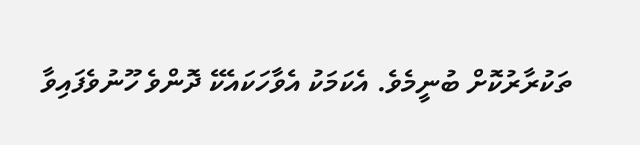ތަކުރާރުކޮށް ބުނީމެވެ. އެކަމަކު އެވާހަކައެކޭ ދޮންވެ ހޫނުވެފައިވާ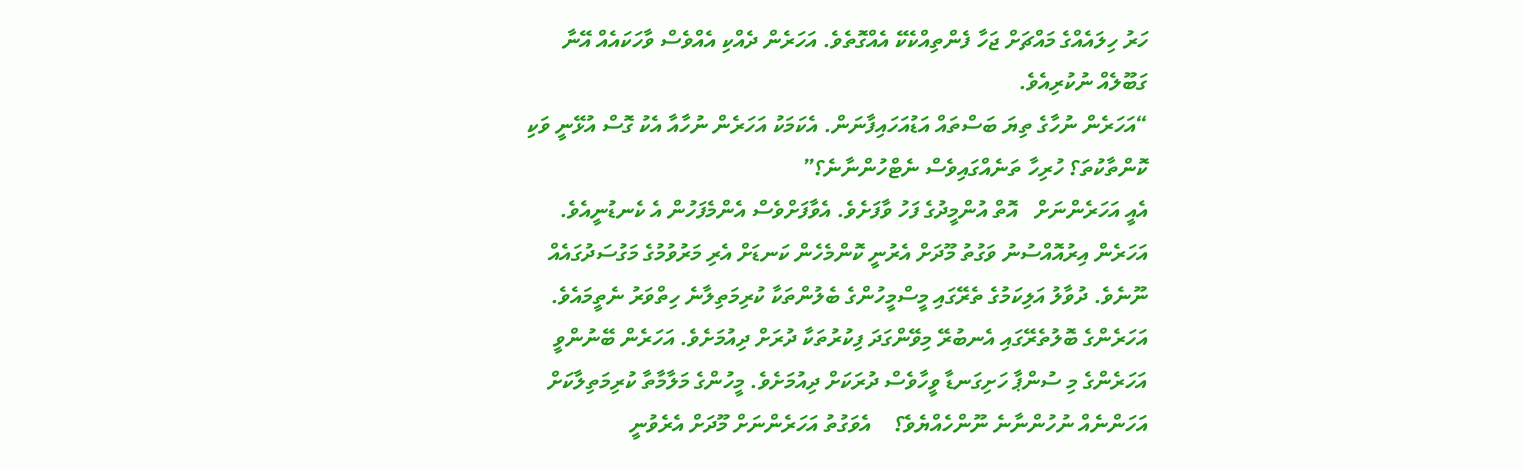ހަރު ހިލައެއްގެ މައްޗަށް ޖަހާ ފެންތިއްކެކޭ އެއްގޮތެވެ. އަހަރެން ދެއްކި އެއްވެސް ވާހަކައެއް އޭނާ ގަބޫލެއް ނުކުރިއެވެ.
“އަހަރެން ނުހާގެ ތިޔަ ބަސްތައް އަޑުއަހައިފާނަން. އެކަމަކު އަހަރެން ނުހާއާ އެކު ގޮސް އުޅޭނީ ވަކި ކޮންތާކުތަ؟ ހުރިހާ ތަނެއްގައިވެސް ނެޓްހުންނާނެ؟”
އެއީ އަހަރެންނަށް   އޮތް އުންމީދުގެ ފަހު ވާފަށެވެ. އެވާފަށްވެސް އެންމެފަހުން އެ ކެނޑުނީއެވެ.
އަހަރެން އިރުއޮއްސުނު ވަގުތު މޫދަށް އެރުނީ ކޮންމެހެން ކަނޑަށް އެރި މަރުވުމުގެ މަގުސަދުގައެއް ނޫނެވެ. ދުވާލު އަލިކަމުގެ ތެރޭގައި މީސްމީހުންގެ ބެލުންތަކާ ކުރިމަތިލާނެ ހިތްވަރު ނެތީމައެވެ. އަހަރެންގެ ބޮލުތެރޭގައި އެނބުރޭ މިވޭންގަދަ ފިކުރުތަކާ ދުރަށް ދިއުމަށެވެ. އަހަރެން ބޭނުންވީ އަހަރެންގެ މި ސުންޕާ ހަށިގަނޑާ ވީހާވެސް ދުރަކަށް ދިއުމަށެވެ. މީހުންގެ މަލާމާތާ ކުރިމަތިލާކަށް އަހަންނެއް ނުހުންނާނެ ނޫންހެއްޔެވެ؟    އެވަގުތު އަހަރެންނަށް މޫދަށް އެރެވުނީ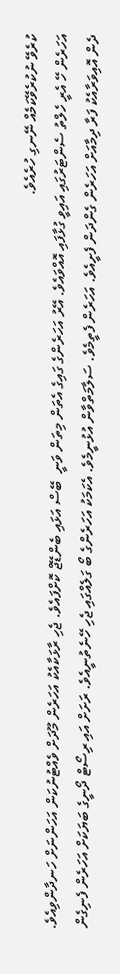ކުރެވޭ ނުކުރެވޭކަމެއް ނޭނގި ހުރެއެވެ.
އަހަރެން ހޭ އެރީ ހެލްތު ސެންޓަރުގައި އައިވީ ގުޅާފައި އޮއްވައެވެ. އޭރު އަހަރެންގެ ގައިގެ އެތަން މިތަން ވަނީ  ބޭސް އަޅައި ބެންޑޭޖް ކޮށްފައެވެ. ޖެހި ރާޅަކާއެކު އަހަރެން މޫދަށް ވެއްޓުނުކަން އަހަންނަށް ހަނދާންވިއެވެ. ދެން އޮއިވަރާއެކު ފަރާ ދިމާއަށް އަހަރެން ގެންދަން ފެށީއެވެ. އަހަރެން ފެތީމެވެ. ސަލާމަތްވާން އުޅުނީމެވެ. އެކަމަކު އަހަރެންގެ ބޯ ގަލެއްގައި ޖެހި ހޭނެތުނީއެވެ. ރަށަށް އައި ރިސޯޓް ދޯނީގެ ބަޔަކަށް އަހަރެން ފެނިގެން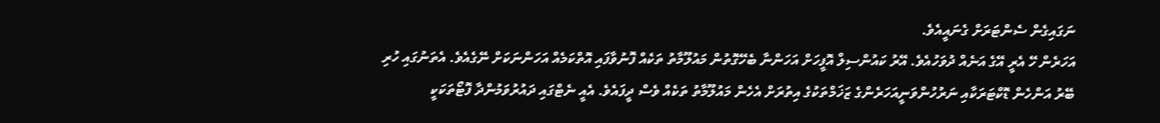ނަގައިގެން ސެންޓަރަށް ގެނައީއެވެ.
އަހަރެން ހޭ އެރީ އޭގެ އަނެއް ދުވަހުއެވެ. އޭރު ކައުންސިލް އޮފީހަށް އަހަންނާ ބެހޭގޮތުން މައުލޫމާތު ތަކެއް ފޮނުވާފައި އޮތްކަމެއް އަހަންނަކަށް ނޭގެއެވެ. އެތަނުގައި ހުރި ބޭރު އަންހެން ޑޮކްޓަރަކާއި ނަރުހުންވަނީއަހަރެންގެ ޒަޚަމްތަކުގެ އިތުރަށް އެހެން މައުލޫމާތު ތަކެއް ވެސް ދީފައެވެ. އެއީ ނެޓްގައި ދައުރުވަމުންދާ ފޮޓޯތަކަކީ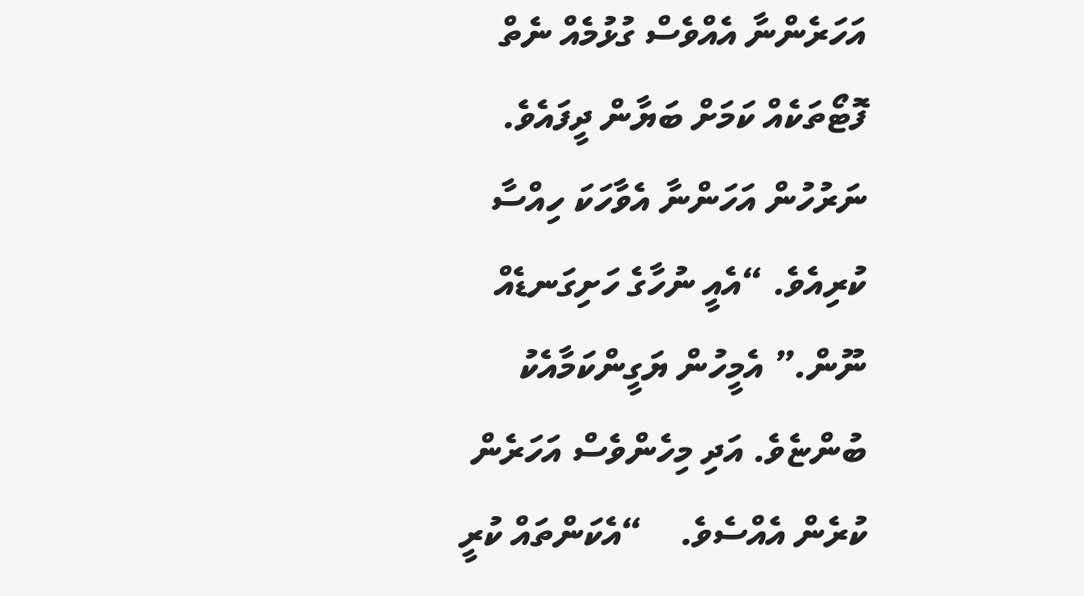އަހަރެންނާ އެއްވެސް ގުޅުމެއް ނެތް ފޮޓޯތަކެއް ކަމަށް ބަޔާން ދީފައެވެ. ނަރުހުން އަހަންނާ އެވާހަކަ ހިއްސާ ކުރިއެވެ. “އެއީ ނުހާގެ ހަށިގަނޑެއް ނޫން.” އެމީހުން ޔަގީންކަމާއެކު ބުންޏެވެ. އަދި މިހެންވެސް އަހަރެން ކުރެން އެއްސެވެ.    “އެކަންތައް ކުރީ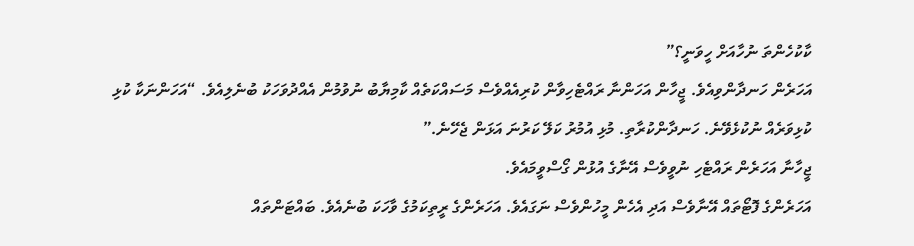ކާކުހެންތަ ނުހާއަށް ހީވަނީ؟”
އަހަރެން ހަނދާންވިއެވެ. ޖީހާން އަހަންނާ ރައްޓެހިވާން ކުރިއެއްވެސް މަސައްކަތެއް ކާމިޔާބު ނުވުމުން އެއްދުވަހަކު ބުނެލިއެވެ. “އަހަންނަކާ ކުޅި ކުޅިވަރެއް ނުކުޅެވޭނެ. ހަނދާންކުރާތި. މުޅި އުމުރު ކަލޭ ކަރުނަ އަޅަން ޖެހޭނެ.”
ޖީހާނާ އަހަރެން ރައްޓެހި ނުވީވެސް އޭނާގެ އުޅުން ގޯސްވީމައެވެ.
އަހަރެންގެ ފޮޓޯތައް އޭނާވެސް އަދި އެހެން މީހުންވެސް ނަގައެވެ. އަހަރެންގެ ރީތިކަމުގެ ވާހަކަ ބުނެއެވެ. ބައްޓަންތައް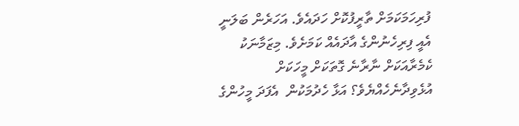ފުރިހަމަކަމަށް ތާރީފުކޮށް ހަދައެވެ. އަހަރެން ބަލަނީ އެއީ ފިރިހެނުންގެ އާދައެއް ކަމަށެވެ. މިޒަމާނަކު ކެމެރާއަކަށް ނާރާނެ ގޮތަކަށް މީހަކަށް އުޅެވިދާނެހެއްޔެވެ؟ އަޅާ ހެދުމަކުން  އެފަދަ މީހުންގެ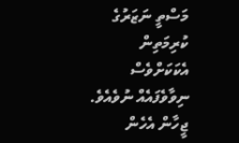މަސްތީ ނަޒަރުގެ ކުރިމަތިން އެކަކަށްވެސް ނިވާވެފައެއް ނުވެއެވެ. ޖީހާން އެހެން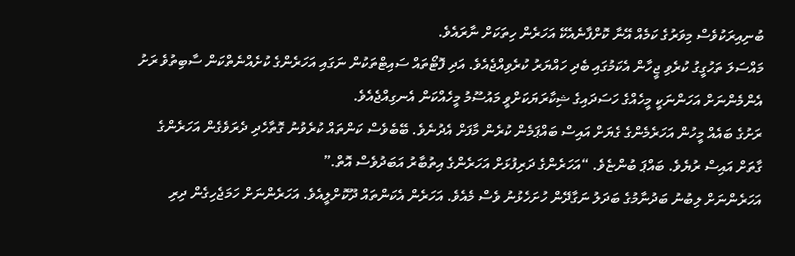ބުނިއިރަކުވެސް މިވަރުގެ ކަމެއް އޭނާ ކޮށްފާނެއެކޭ އަހަރެން ހިތަކަށް ނާރައެވެ.
މައްސަލަ ތަހުގީގު ކުރެވި ޖީހާން އެކަމުގައި ބެދި ހައްޔަރު ކުރެވިއްޖެއެވެ. އަދި ފޮޓޯތައް ސައިޓްތަކުން ނަގައި އަހަރެންގެ ކުށެއްނެތްކަން ސާބިތުވެ ރަށު އެންމެންނަށް އަހަންނަކީ މީހެއްގެ ހަސަދައިގެ ޝިކާރަޔަކަށްވީ މައުސޫމު މީހެއްކަން އެނގިއްޖެއެވެ.
ރަށުގެ ބައެއް މީހުން އަހަރެމެންގެ ގެޔަށް އައިސް ބައްޕަމެން ކުރެން މާފަށް އެދުނެވެ. ބޭބެވެސް ކަންތައް ކުރެވުނު ގޮތާހެދި ދެރަވެގެން އަހަރެންގެ ގާތަށް އައިސް ރުޔެވެ. ބައްޕަ ބުންޏެވެ. “އަހަރެންގެ ދަރިފުޅަށް އަހަރެންގެ އިތުބާރު އަބަދުވެސް އޮތް.”
އަހަރެންނަށް ލިބުނު ބަދުނާމުގެ ބަދަލު ނަގާދޭން ހުށަހެޅުނު ވެސް މެއެވެ. އަހަރެން އެކަންތައް ދޫކޮށްލީއެވެ. އަހަރެންނަށް ހަމަޖެހިގެން ދިރި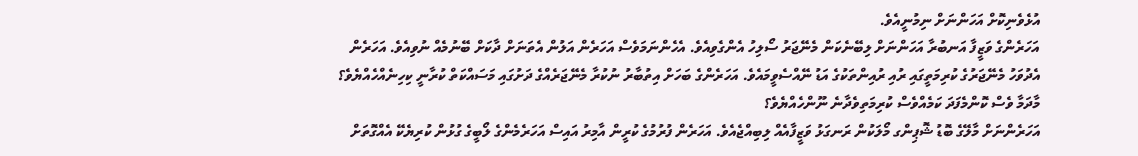އުޅެވެނިކޮށް އަހަންނަށް ނިމުނީއެވެ.
އަހަރެންގެ ވަޒީފާ އަނބުރާ އަހަންނަށް ލިބޭނެކަން މެނޭޖަރު ސޯލިހު އެންގެވިއެވެ. އެހެންނަމަވެސް އަހަރެން އަލުން އެތަނަށް ދާކަށް ބޭނުމެއް ނުވިއެވެ. އަހަރެން އެދުވަހު މެނޭޖަރުގެ ކުރިމަތީގައި ރުއި ރުއިންތަކުގެ އަޑު ނޭއްސެވީމައެވެ. އަހަރެންގެ ބަހަށް އިތުބާރު ނުކުރާ މެނޭޖަރެއްގެ ދަށުގައި މަސައްކަތް ކުރާނީ ކިހިނެއްހެއްޔެވެ؟ މާދަމާ ވެސް ކޮންމެފަދަ ކަމެއްވެސް ކުރިމަތިވެދާނެ ނޫންހެއްޔެވެ؟
އަހަރެންނަށް މާލޭގެ ބޮޑު ޝޮޕިންގ މޯލަކުން ރަނގަޅު ވަޒީފާއެއް ލިބިއްޖެއެވެ. އަހަރެން ފުރުމުގެ ކުރީން އާމިރު އައިސް އަހަރެމެންގެ ލޯބީގެ ގުޅުން ކުރިޔެކޭ އެއްގޮތަށް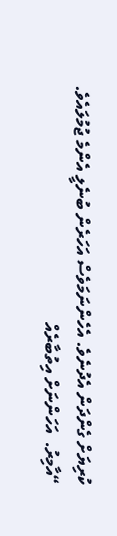ކުރިޔަށް ގެންދަން އެދުނެވެ. އެހެންނަމަވެސް އަހަރެން ބުނެލީ އެންމެ ޖުމުލައެވެ.
“އާމިރު.  އަހަންނަށް އިތުބާރެއް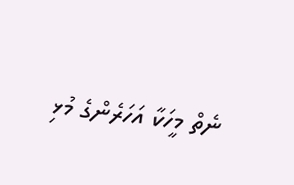ނެތް މީހަކާ އަހަރެންގެ މުޅި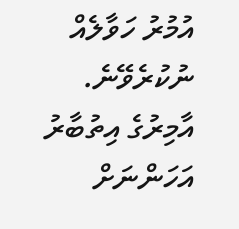އުމުރު ހަވާލެއް ނުކުރެވޭނެ. އާމިރުގެ އިތުބާރު އަހަންނަށް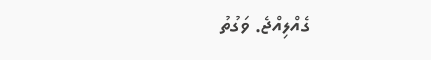ގެއްލިއްޖެ. ވަގުތު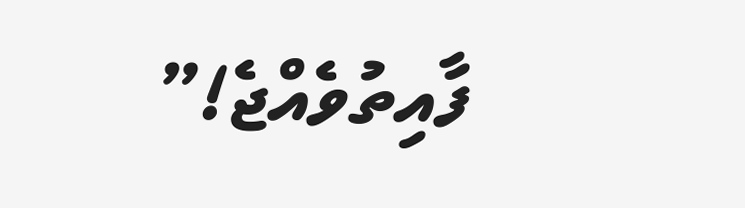ފާއިތުވެއްޖެ!”